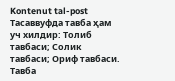Kontenut tal-post
Тасаввуфда тавба ҳам уч хилдир: Толиб тавбаси; Солик тавбаси; Ориф тавбаси. Тавба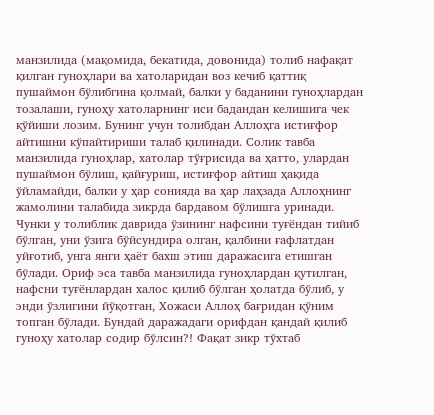манзилида (мақомида, бекатида, довонида) толиб нафақат қилган гуноҳлари ва хатоларидан воз кечиб қаттиқ пушаймон бўлибгина қолмай, балки у баданини гуноҳлардан тозалаши, гуноҳу хатоларнинг иси бадандан келишига чек қўйиши лозим. Бунинг учун толибдан Аллоҳга истиғфор айтишни кўпайтириши талаб қилинади. Солик тавба манзилида гуноҳлар, хатолар тўғрисида ва ҳатто, улардан пушаймон бўлиш, қайғуриш, истиғфор айтиш ҳақида ўйламайди, балки у ҳар сонияда ва ҳар лаҳзада Аллоҳнинг жамолини талабида зикрда бардавом бўлишга уринади. Чунки у толиблик даврида ўзининг нафсини туғёндан тийиб бўлган, уни ўзига бўйсундира олган, қалбини ғафлатдан уйғотиб, унга янги ҳаёт бахш этиш даражасига етишган бўлади. Ориф эса тавба манзилида гуноҳлардан қутилган, нафсни туғёнлардан халос қилиб бўлган ҳолатда бўлиб, у энди ўзлигини йўқотган, Хожаси Аллоҳ бағридан қўним топган бўлади. Бундай даражадаги орифдан қандай қилиб гуноҳу хатолар содир бўлсин?! Фақат зикр тўхтаб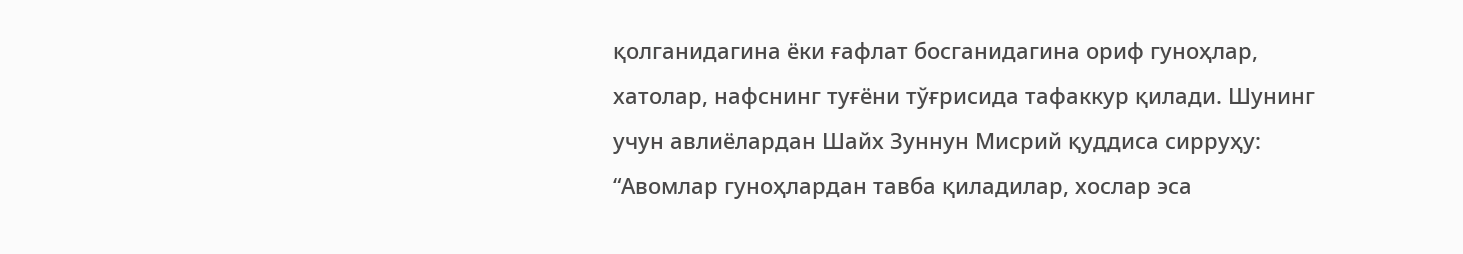қолганидагина ёки ғафлат босганидагина ориф гуноҳлар, хатолар, нафснинг туғёни тўғрисида тафаккур қилади. Шунинг учун авлиёлардан Шайх Зуннун Мисрий қуддиса сирруҳу: “Авомлар гуноҳлардан тавба қиладилар, хослар эса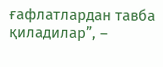ғафлатлардан тавба қиладилар”, –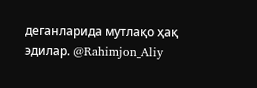деганларида мутлақо ҳақ эдилар. @Rahimjon_Aliy